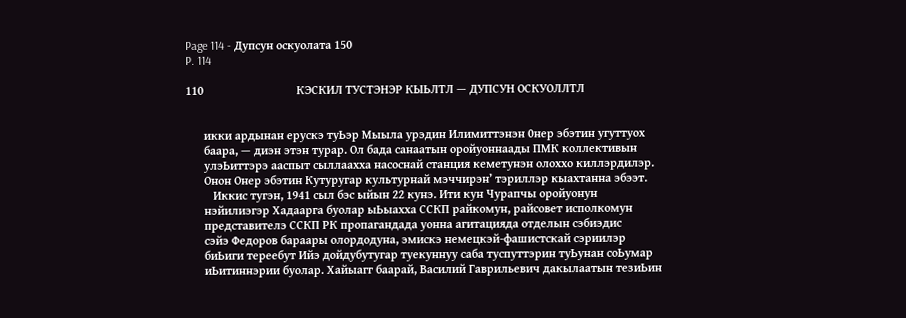Page 114 - Дупсун оскуолата 150
P. 114

110                               КЭСКИЛ ТУСТЭНЭР КЫЬЛТЛ — ДУПСУН ОСКУОЛЛТЛ


      икки ардынан ерускэ туЬэр Мыыла урэдин Илимиттэнэн 0нер эбэтин угуттуох
      баара, — диэн этэн турар. Ол бада санаатын оройуоннаады ПМК коллективын
      улэЬиттэрэ ааспыт сыллаахха насоснай станция кеметунэн олоххо киллэрдилэр.
      Онон Онер эбэтин Кутуругар культурнай мэччирэн’ тэриллэр кыахтанна эбээт.
         Иккис тугэн, 1941 сыл бэс ыйын 22 кунэ. Ити кун Чурапчы оройуонун
      нэйилиэгэр Хадаарга буолар ыЬыахха ССКП райкомун, райсовет исполкомун
      представителэ ССКП РК пропагандада уонна агитацияда отделын сэбиэдис
      сэйэ Федоров бараары олордодуна, эмискэ немецкэй-фашистскай сэриилэр
      биЬиги тереебут Ийэ дойдубутугар туекуннуу саба туспуттэрин туЬунан соЬумар
      иЬитиннэрии буолар. Хайыагг баарай, Василий Гаврильевич дакылаатын тезиЬин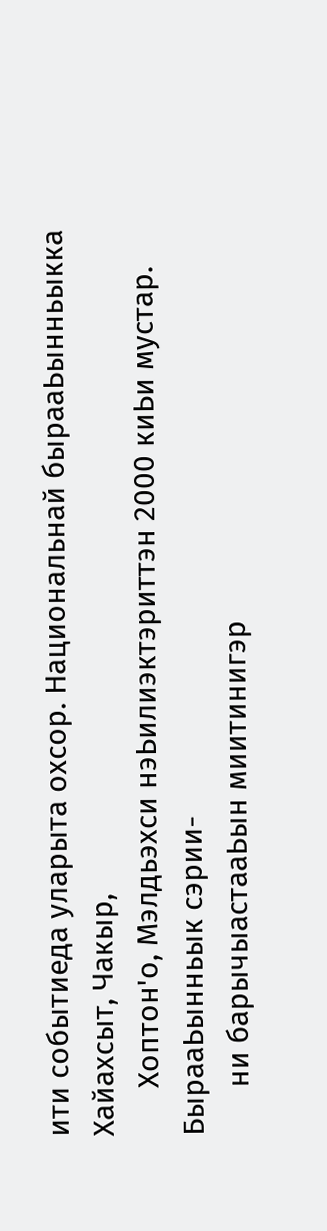ити событиеда уларыта охсор. Национальнай бырааЬынньыкка Хайахсыт, Чакыр,
      Хоптон'о, Мэлдьэхси нэЬилиэктэриттэн 2000 киЬи мустар. БырааЬынньык сэрии-
      ни барычыастааЬын миитинигэр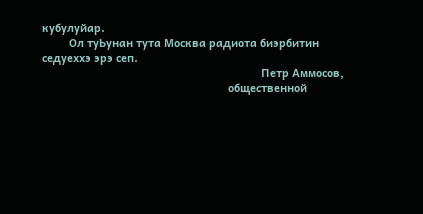кубулуйар.
         Ол туЬунан тута Москва радиота биэрбитин седуеххэ эрэ сеп.
                                                                         Петр Аммосов,
                                                              общественной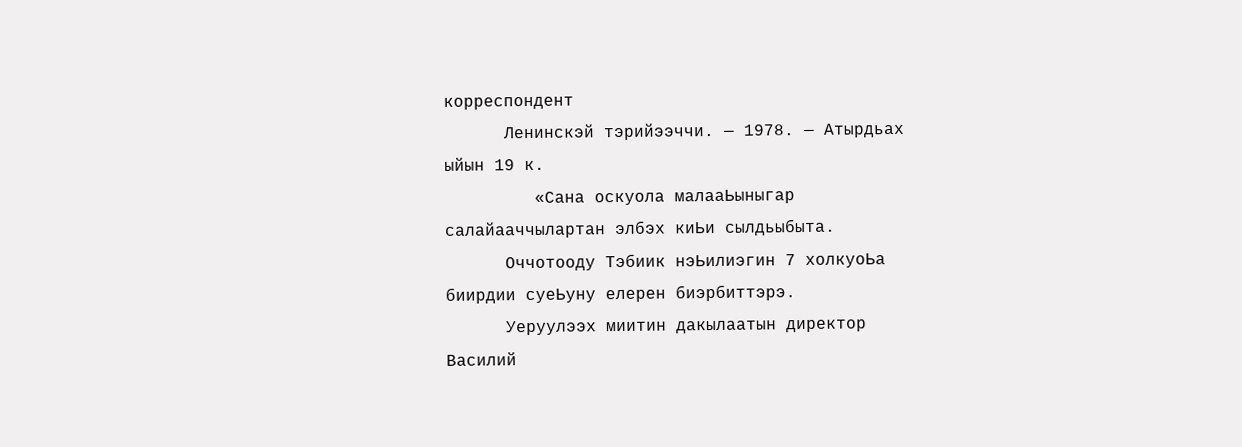корреспондент
      Ленинскэй тэрийээччи. — 1978. — Атырдьах ыйын 19 к.
         «Сана оскуола малааЬыныгар салайааччылартан элбэх киЬи сылдьыбыта.
      Оччотооду Тэбиик нэЬилиэгин 7 холкуоЬа биирдии суеЬуну елерен биэрбиттэрэ.
      Уеруулээх миитин дакылаатын директор Василий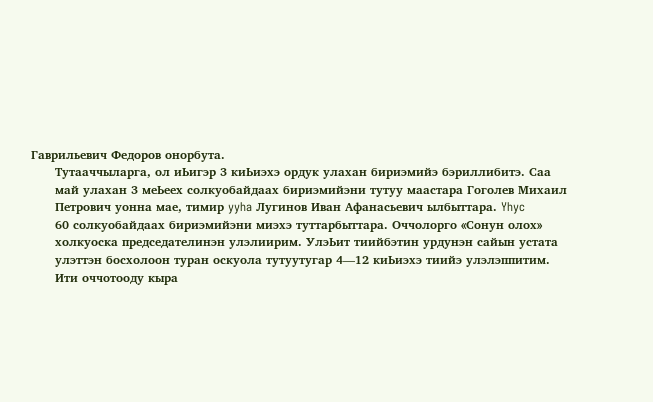Гаврильевич Федоров онорбута.
      Тутааччыларга, ол иЬигэр 3 киЬиэхэ ордук улахан бириэмийэ бэриллибитэ. Саа
      май улахан 3 меЬеех солкуобайдаах бириэмийэни тутуу маастара Гоголев Михаил
      Петрович уонна мае, тимир yyha Лугинов Иван Афанасьевич ылбыттара. Yhyc
      60 солкуобайдаах бириэмийэни миэхэ туттарбыттара. Оччолорго «Сонун олох»
      холкуоска председателинэн улэлиирим. УлэЬит тиийбэтин урдунэн сайын устата
      улэттэн босхолоон туран оскуола тутуутугар 4—12 киЬиэхэ тиийэ улэлэппитим.
      Ити оччотооду кыра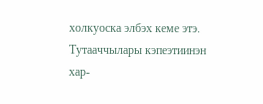холкуоска элбэх кеме этэ. Тутааччылары кэпеэтиинэн хар-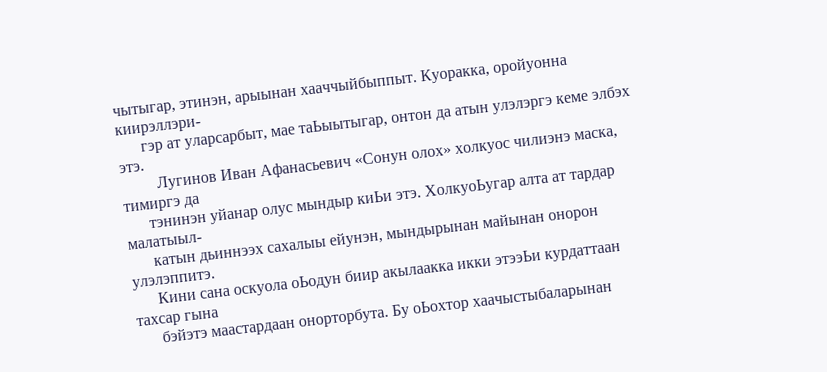чытыгар, этинэн, арыынан хааччыйбыппыт. Куоракка, оройуонна киирэллэри-
      гэр ат уларсарбыт, мае таЬыытыгар, онтон да атын улэлэргэ кеме элбэх этэ.
         Лугинов Иван Афанасьевич «Сонун олох» холкуос чилиэнэ маска, тимиргэ да
      тэнинэн уйанар олус мындыр киЬи этэ. ХолкуоЬугар алта ат тардар малатыыл-
      катын дьиннээх сахалыы ейунэн, мындырынан майынан онорон улэлэппитэ.
      Кини сана оскуола оЬодун биир акылаакка икки этээЬи курдаттаан тахсар гына
      бэйэтэ маастардаан онорторбута. Бу оЬохтор хаачыстыбаларынан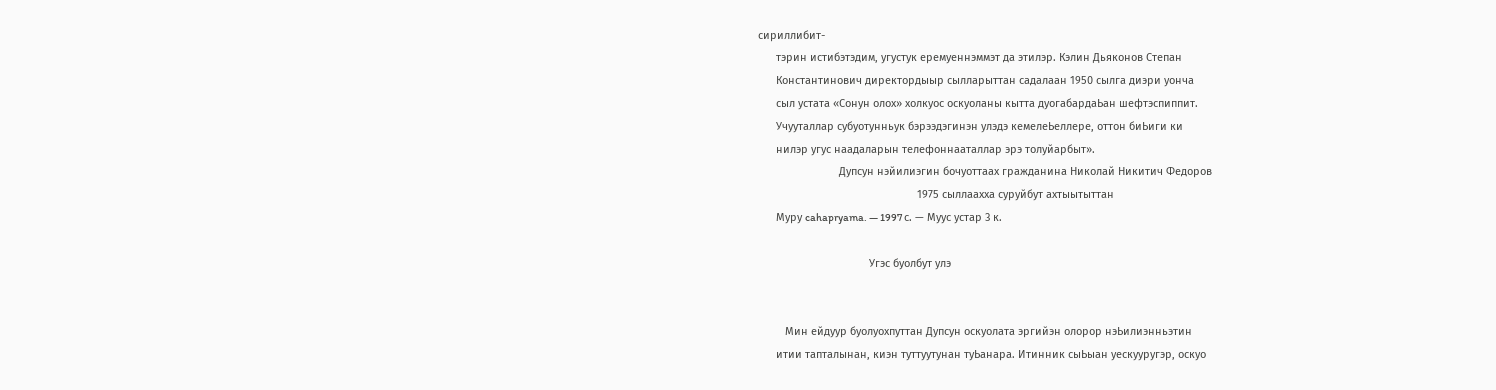сириллибит-
      тэрин истибэтэдим, угустук еремуеннэммэт да этилэр. Кэлин Дьяконов Степан
      Константинович директордыыр сылларыттан садалаан 1950 сылга диэри уонча
      сыл устата «Сонун олох» холкуос оскуоланы кытта дуогабардаЬан шефтэспиппит.
      Учууталлар субуотунньук бэрээдэгинэн улэдэ кемелеЬеллере, оттон биЬиги ки
      нилэр угус наадаларын телефоннааталлар эрэ толуйарбыт».
                           Дупсун нэйилиэгин бочуоттаах гражданина Николай Никитич Федоров
                                                     1975 сыллаахха суруйбут ахтыытыттан
      Муру cahapryama. — 1997 с. — Муус устар 3 к.

                                     Угэс буолбут улэ


         Мин ейдуур буолуохпуттан Дупсун оскуолата эргийэн олорор нэЬилиэнньэтин
      итии тапталынан, киэн туттуутунан туЬанара. Итинник сыЬыан уескууругэр, оскуо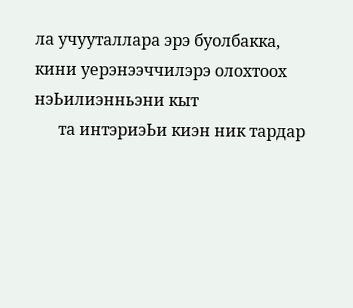ла учууталлара эрэ буолбакка, кини уерэнээччилэрэ олохтоох нэЬилиэнньэни кыт
      та интэриэЬи киэн ник тардар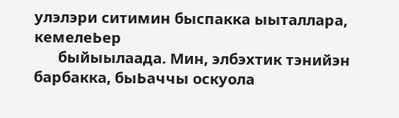улэлэри ситимин быспакка ыыталлара, кемелеЬер
      быйыылаада. Мин, элбэхтик тэнийэн барбакка, быЬаччы оскуола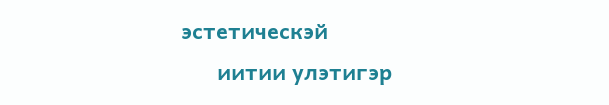эстетическэй
      иитии улэтигэр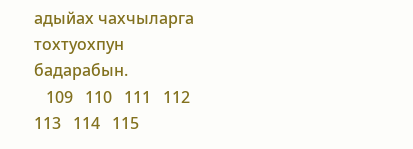адыйах чахчыларга тохтуохпун бадарабын.
   109   110   111   112   113   114   115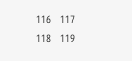116   117   118   119